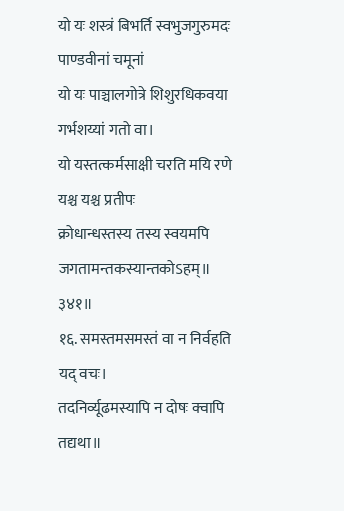यो यः शस्त्रं बिभर्ति स्वभुजगुरुमदः पाण्डवीनां चमूनां
यो यः पाञ्चालगोत्रे शिशुरधिकवया गर्भशय्यां गतो वा।
यो यस्तत्कर्मसाक्षी चरति मयि रणे यश्च यश्च प्रतीपः
क्रोधान्धस्तस्य तस्य स्वयमपि जगतामन्तकस्यान्तकोऽहम्॥ ३४१॥
१६. समस्तमसमस्तं वा न निर्वहति यद् वचः।
तदनिर्व्यूढमस्यापि न दोषः क्वापि तद्यथा॥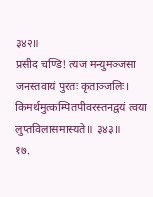३४२॥
प्रसीद चण्डि! त्यज मन्युमञ्जसा जनस्तवायं पुरतः कृताञ्जलिः।
किमर्थमुत्कम्पितपीवरस्तनद्वयं त्वया लुप्तविलासमास्यते॥ ३४३॥
१७.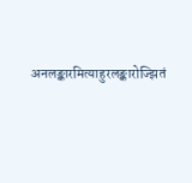अनलङ्कारमित्याहुरलङ्कारोज्झितं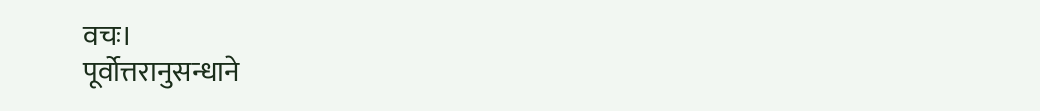वचः।
पूर्वोत्तरानुसन्धाने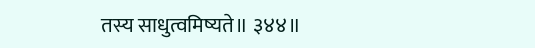तस्य साधुत्वमिष्यते॥ ३४४॥